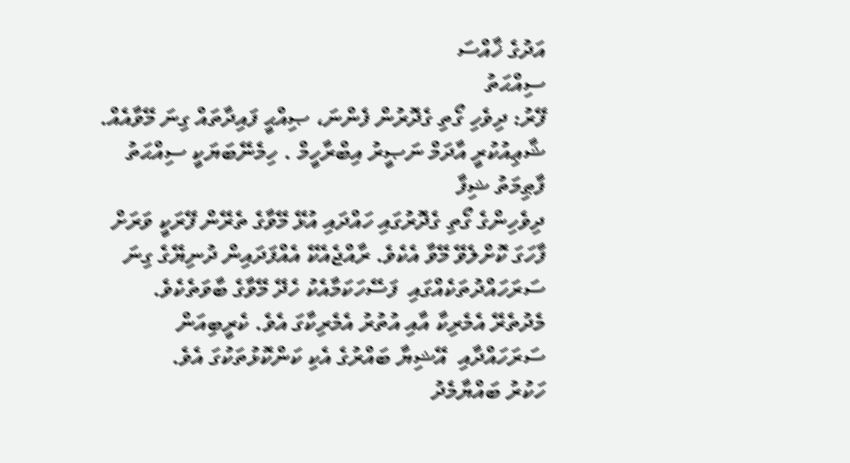އަދުގެ ޚާއްސަ
ސިއްޙަތު
ފޭރު: ދިވެހި ގޯތި ގެދޮރުން ފެންނަ، ޞިއްޙީ ފައިދާތައް ގިނަ މޭވާއެއް.
ޝާޢިއުކުރީ އާދަމް ނަޞީރު އިބްރާހީމް . ހިމެނޭބަޔަކީ ސިއްޙަތު
ފާޠިމަތު ޝިފާ
ދިވެހިންގެ ގޯތި ގެދޮރުގައި ހައްދައި އުޅޭ މޭވާގެ ތެރޭން ފޭރަކީ ވަރަށް ފާހަގަ ކޮށްލެވޭ މޭވާ އެކެވެ. ރާއްޖެއެކޭ އެއްފަދައިން ދުނިޔޭގެ ގިނަ ސަރަހައްދުތަކެއްގައި  ފަސޭހަކަމާއެކު ހެދޭ މޭވާގެ ބާވަތެކެވެ. މެދުތެރޭ އެމެރިކާ އާއި އުތުރު އެމެރިކާގަ އެވެ. ކެރީބިއަން ސަރަހައްދާއި  އޭޝިޔާ ބައްރުގެ އެކި ކަންކޮޅުތަކުގަ އެވެ.
ހަކުރު ބައްޔާމެދު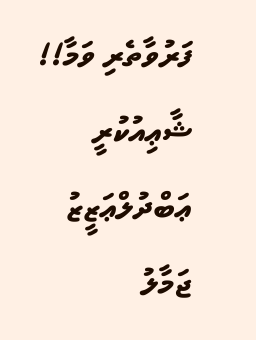ފަރުވާތެރި ވަމާ!!
ޝާޢިއުކުރީ ޢަބްދުލްޢަޒީޒު ޖަމާލު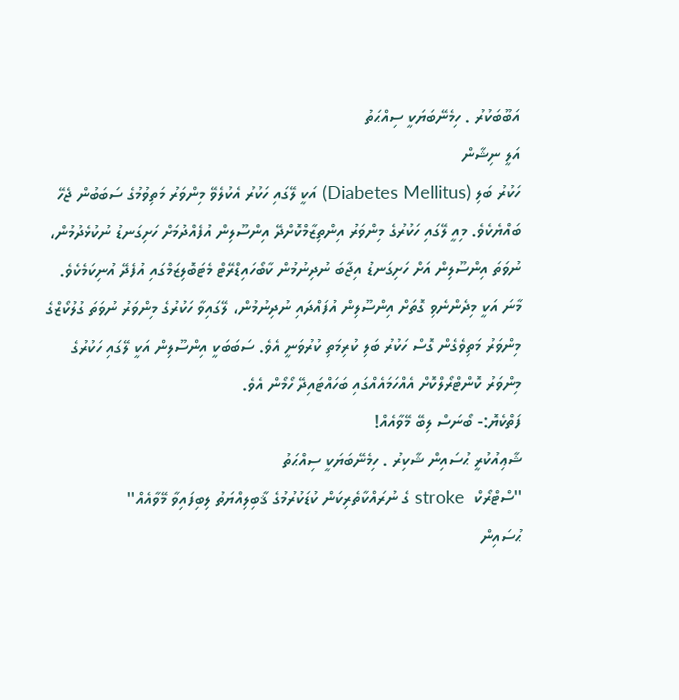އަބޫބަކުރު . ހިމެނޭބަޔަކީ ސިއްޙަތު
އަލީ ނިޝާން
ހަކުރު ބަލި (Diabetes Mellitus) އަކީ ލޭގައި ހަކުރު އެކުލެވޭ މިންވަރު މަތިވުމުގެ ސަބަބުން ޖެހޭ ބައްޔެކެވެ. މިއީ ލޭގައި ހަކުރުގެ މިންވަރު އިންތިޒާމްކޮށްދޭ އިންސޫލިން އުފެއްދުމަށް ހަށިގަނޑު ނުކުޅެދުމުން، ނުވަތަ އިންސޫލިން އަށް ހަށިގަނޑު އިޖާބަ ނުދިނުމުން ކާބޯހައިޑްރޭޓް މެޓަބޮލިޒަމްގައި އުފެދޭ އުނިކަމެކެވެ. މާނަ އަކީ މިދެންނެވި ގޮތަށް އިންސޫލިން އުފައްދައި ނުދިނުމުން، ލޭގައިވާ ހަކުރުގެ މިންވަރު ނުވަތަ ގުލުކޯޒްގެ މިންވަރު މަތިވެގެން ގޮސް ހަކުރު ބަލި ކުރިމަތި ކުރުވަނީ އެވެ. ސަބަބަކީ އިންސޫލިން އަކީ ލޭގައި ހަކުރުގެ މިންވަރު ކޮންޓްރޯލްކޮށް އެއްހަމައެއްގައި ބަހައްޓައިދޭ ހޯމޯން އެވެ.
ފަތްކެޔޮ:- ބޯނަސް ލިބޭ މޭވާއެއް!
ޝާޢިއުކުރީ ޙުސައިން ޝާކިރު . ހިމެނޭބަޔަކީ ސިއްޙަތު
''ސްޓްރޯކް  stroke ގެ ނުރައްކާތެރިކަން ކުޑަކުރުމުގެ ޤާބިލިއްޔަތު ލިބިފައިވާ މޭވާއެއް''
ޙުސައިން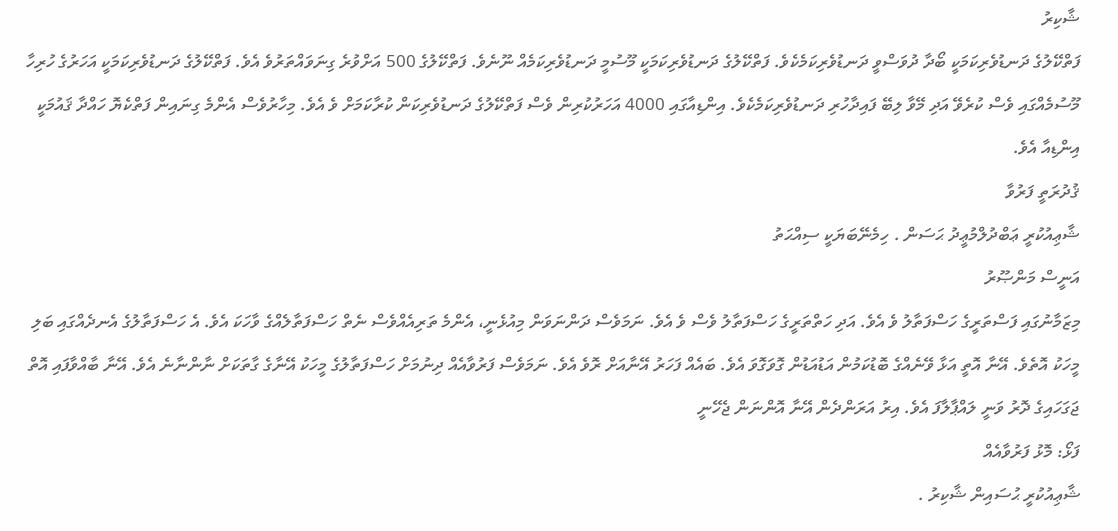ޝާކިރު
ފަތްކޭލުގެ ދަނޑުވެރިކަމަކީ ބޯދާ ދުވަސްވީ ދަނޑުވެރިކަމެކެވެ. ފަތްކޭލުގެ ދަނޑުވެރިކަމަކީ މޫސުމީ ދަނޑުވެރިކަމެއް ނޫނެވެ. ފަތްކޭލުގެ 500 އަށްވުރެ ގިނަވައްތަރުވެ އެވެ. ފަތްކޭލުގެ ދަނޑުވެރިކަމަކީ އަހަރުގެ ހުރިހާ މޫސުމެއްގައި ވެސް ކުރެވޭ އަދި މޭވާ ލިބޭ ފައިދާހުރި ދަނޑުވެރިކަމެކެވެ. އިންޑިއާގައި 4000 އަހަރުކުރިން ވެސް ފަތްކޭލުގެ ދަނޑުވެރިކަން ކުރާކަމަށް ވެ އެވެ. މިހާރުވެސް އެންމެ ގިނައިން ފަތްކެޔޮ ހައްދާ ޤައުމަކީ އިންޑިއާ އެވެ.
ޤުދުރަތީ ފަރުވާ
ޝާޢިއުކުރީ ޢަބްދުލްމުޢީދު ޙަސަން . ހިމެނޭބަޔަކީ ސިއްޙަތު
އަނީސް މަންޞޫރު
މިޒަމާނުގައި ފަސްތަރީގެ ހަސްފަތާލު ވެ އެވެ. އަދި ހަތްތަރީގެ ހަސްފަތާލު ވެސް ވެ އެވެ. ނަމަވެސް ދަންނަވަން މިއުޅެނީ، އެންމެ ތަރިއެއްވެސް ނެތް ހަސްފަތާލެއްގެ ވާހަކަ އެވެ. އެ ހަސްފަތާލުގެ އެނދެއްގައި ބަލި މީހަކު އޮތެވެ. އޭނާ އޮތީ އަޅާ ވޭނެއްގެ ބޮޑުކަމުން އަޑުއަޑުން ގޮވަގޮވަ އެވެ. ބައެއް ފަހަރު އޭނާއަށް ރޮވެ އެވެ. ނަމަވެސް ފަރުވާއެއް ދިނުމަށް ހަސްފަތާލުގެ މީހަކު އޭނާގެ ގާތަކަށް ނާންނާނެ އެވެ. އޭނާ ބާއްވާފައި އޮތް ޖަގަހައިގެ ދޮރު ވަނީ ލައްޕާލާފަ އެވެ. އިރު އަރަންދެން އޭނާ އޮންނަން ޖެހޭނީ
ފަޅޯ: މޮޅު ފަރުވާއެއް
ޝާޢިއުކުރީ ޙުސައިން ޝާކިރު .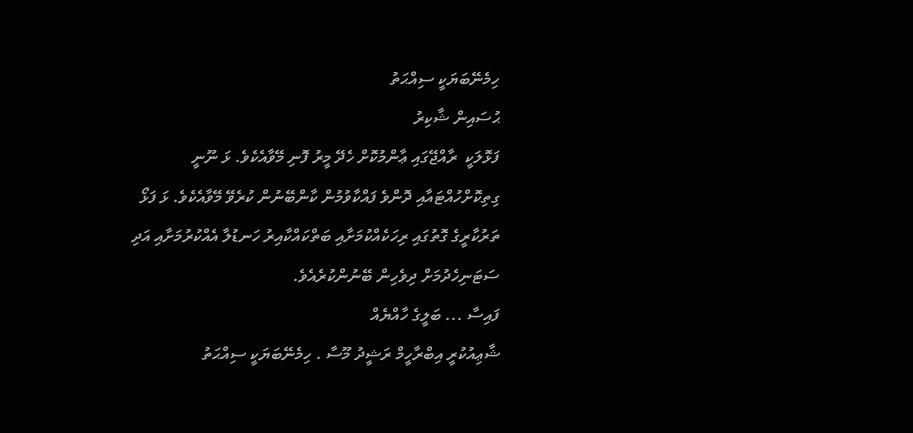ހިމެނޭބަޔަކީ ސިއްޙަތު
ޙުސައިން ޝާކިރު
ފަޅޮލަކީ  ރާއްޖޭގައި ޢާންމުކޮށް ހެދޭ މީރު ފޮނި މޭވާއެކެވެ. ޅަ ނޫނީ ގިތިކޮށްހުއްޓައާއި ދޮންވެ ފައްކާވުމުން ކާންބޭނުން ކުރެވޭ މޭވާއެކެވެ. ޅަ ފަޅޯ ތަރުކާރީގެ ގޮތުގައި ރިހަކެއްކުމަށާއި ބަތްކައްކާއިރު ހަނޑުލާ އެއްކުރުމަށާއި އަދި ސަޓަނިހެދުމަށް ދިވެހިން ބޭނުންކުރެއެވެ.
ފައިސާ ... ބަލީގެ ހާއްޔެއް
ޝާޢިއުކުރީ އިބްރާހީމް ރަޝީދު މޫސާ . ހިމެނޭބަޔަކީ ސިއްޙަތު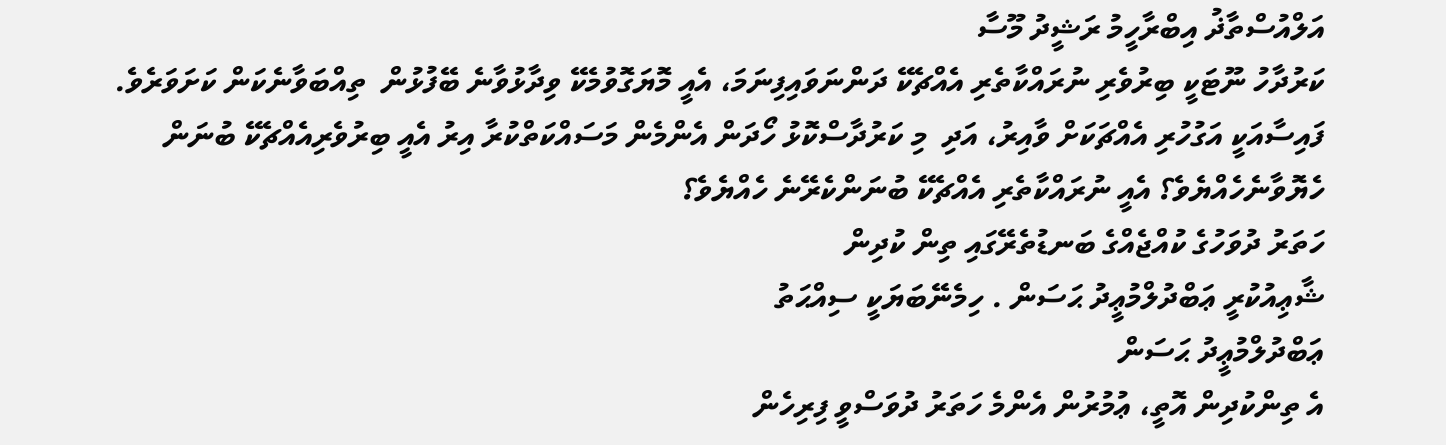އަލްއުސްތާޛު އިބްރާހީމު ރަޝީދު މޫސާ
ކަރުދާހު ނޫޓަކީ ބިރުވެރި ނުރައްކާތެރި އެއްޗެކޭ ދަންނަވައިފިނަމަ، އެއީ މޮޔަގޮވުމެކޭ ވިދާޅުވާނެ ބޭފުޅުން  ތިއްބަވާނެކަން ކަށަވަރެވެ. ފައިސާއަކީ އަގުހުރި އެއްޗަކަށް ވާއިރު، އަދި  މި ކަރުދާސްކޮޅު ހޯދަން އެންމެން މަސައްކަތްކުރާ އިރު އެއީ ބިރުވެރިއެއްޗެކޭ ބުނަން ހެޔޮވާނެހެއްޔެވެ؟ އެއީ ނުރައްކާތެރި އެއްޗެކޭ ބުނަންކެރޭނެ ހެއްޔެވެ؟
ހަތަރު ދުވަހުގެ ކުއްޖެއްގެ ބަނޑުތެރޭގައި ތިން ކުދިން
ޝާޢިއުކުރީ ޢަބްދުލްމުޢީދު ޙަސަން . ހިމެނޭބަޔަކީ ސިއްޙަތު
ޢަބްދުލްމުޢީދު ޙަސަން
އެ ތިންކުދިން އޮތީ، ޢުމުރުން އެންމެ ހަތަރު ދުވަސްވީ ފިރިހެން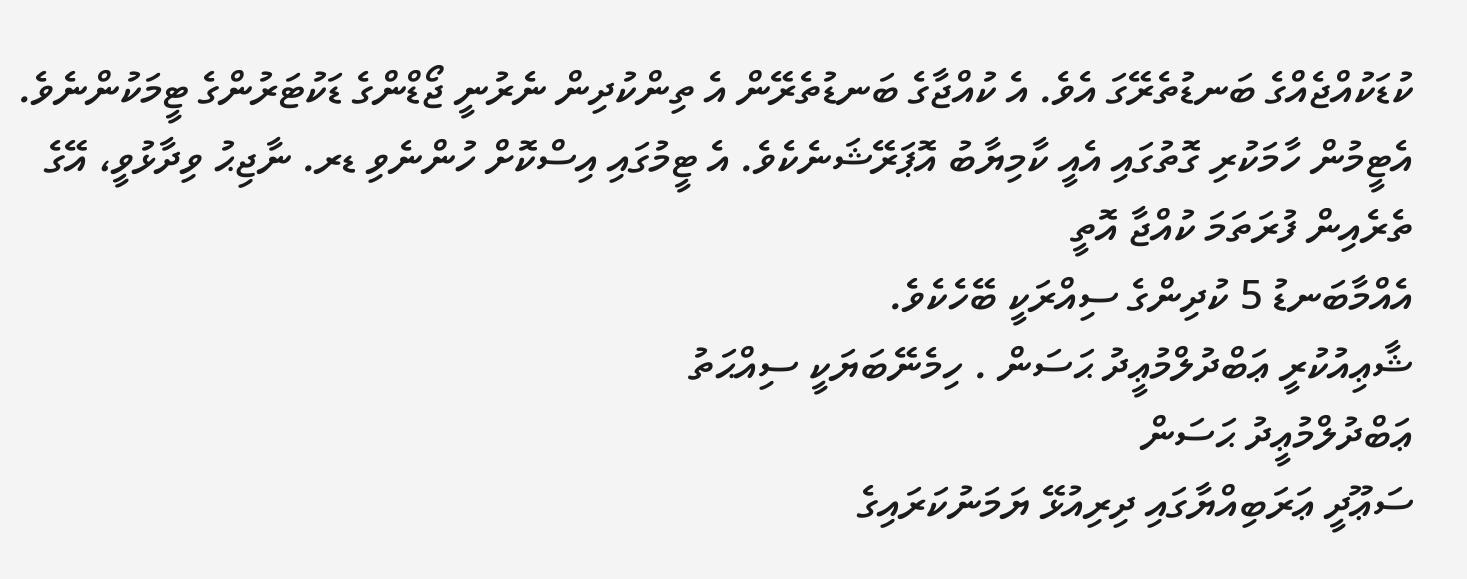ކުޑަކުއްޖެއްގެ ބަނޑުތެރޭގަ އެވެ. އެ ކުއްޖާގެ ބަނޑުތެރޭން އެ ތިންކުދިން ނެރުނީ ޖޯޑްންގެ ޑަކުޓަރުންގެ ޓީމަކުންނެވެ. އެޓީމުން ހާމަކުރި ގޮތުގައި އެއީ ކާމިޔާބު އޮޕަރޭޝަނެކެވެ. އެ ޓީމުގައި އިސްކޮށް ހުންނެވި ޑރ. ނާޖިޙު ވިދާޅުވީ، އޭގެ ތެރެއިން ފުރަތަމަ ކުއްޖާ އޮތީ
އެއްމާބަނޑު 5 ކުދިންގެ ސިއްރަކީ ބޭހެކެވެ.
ޝާޢިއުކުރީ ޢަބްދުލްމުޢީދު ޙަސަން . ހިމެނޭބަޔަކީ ސިއްޙަތު
ޢަބްދުލްމުޢީދު ޙަސަން
ސަޢޫދީ ޢަރަބިއްޔާގައި ދިރިއުޅޭ ޔަމަނުކަރައިގެ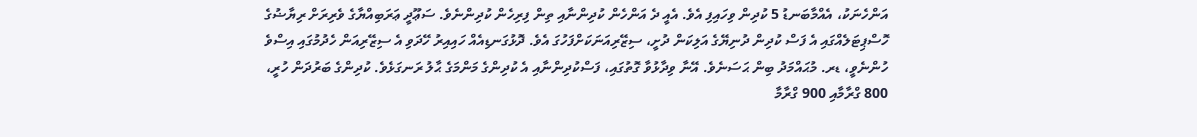އަންހެނަކު، އެއްމާބަނޑު 5 ކުދިން ވިހައިފި އެވެ. އެއީ ދެ އަންހެން ކުދިންނާއި ތިން ފިރިހެން ކުދިންނެވެ. ސަޢޫދީ ޢަރަބިއްޔާގެ ވެރިރަށް ރިޔާޟުގެ ހޮސްޕިޓަލެއްގައި އެ ފަސް ކުދިން ދުނިޔޭގެ އަލިކަން ދުށީ، ސިޒޭރިއަނަކަށްފަހުގަ އެވެ. ދޮޅުގަނޑިއެއް ހައިއިރު ހޭދަވި އެ ސިޒޭރިއަން ހެދުމުގައި އިސްވެ ހުންނެވީ، ޑރ. މުޙައްމަދު ބިން ޙަސަނެވެ. އޭނާ ވިދާޅުވާ ގޮތުގައި، ފަސްކުދިންނާއި އެ ކުދިންގެ މަންމަގެ ޙާލު ރަނގަޅެވެ. ކުދިންގެ ބަރުދަން ހުރީ، 800 ގްރާމާއި 900 ގްރާމާ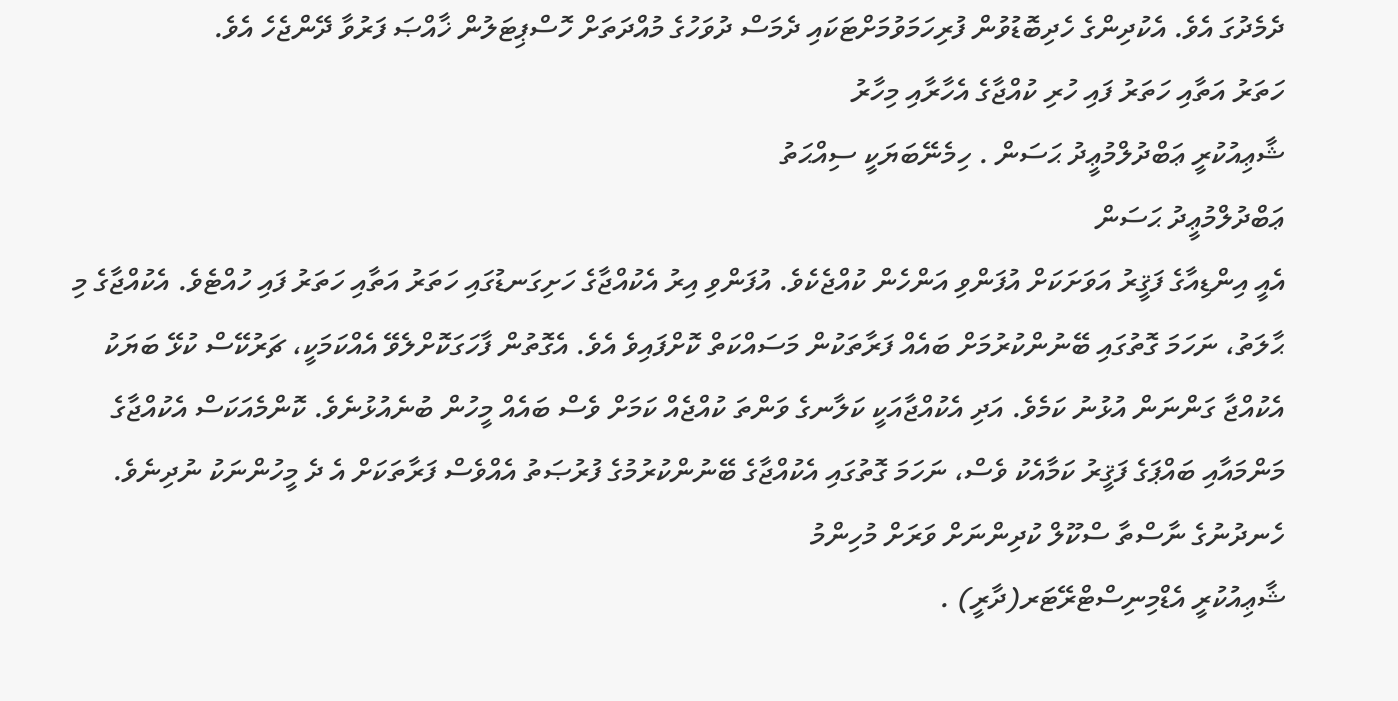ދެމެދުގަ އެވެ. އެކުދިންގެ ހެދިބޮޑުވުން ފުރިހަމަވުމަށްޓަކައި ދެމަސް ދުވަހުގެ މުއްދަތަށް ހޮސްޕިޓަލުން ޚާއްޞަ ފަރުވާ ދޭންޖެހެ އެވެ.
ހަތަރު އަތާއި ހަތަރު ފައި ހުރި ކުއްޖާގެ އެހާރާއި މިހާރު
ޝާޢިއުކުރީ ޢަބްދުލްމުޢީދު ޙަސަން . ހިމެނޭބަޔަކީ ސިއްޙަތު
ޢަބްދުލްމުޢީދު ޙަސަން
އެއީ އިންޑިއާގެ ފަޤީރު އަވަށަކަށް އުފަންވި އަންހެން ކުއްޖެކެވެ. އުފަންވި އިރު އެކުއްޖާގެ ހަށިގަނޑުގައި ހަތަރު އަތާއި ހަތަރު ފައި ހުއްޓެވެ. އެކުއްޖާގެ މި ޙާލަތު، ނަހަމަ ގޮތުގައި ބޭނުންކުރުމަށް ބައެއް ފަރާތަކުން މަސައްކަތް ކޮށްފައިވެ އެވެ. އެގޮތުން ފާހަގަކޮށްލެވޭ އެއްކަމަކީ، ޗަރުކޭސް ކުޅޭ ބަޔަކު އެކުއްޖާ ގަންނަން އުޅުނު ކަމެވެ. އަދި އެކުއްޖާއަކީ ކަލާނގެ ވަންތަ ކުއްޖެއް ކަމަށް ވެސް ބައެއް މީހުން ބުނެއުޅުނެވެ. ކޮންމެއަކަސް އެކުއްޖާގެ މަންމައާއި ބައްޕަގެ ފަޤީރު ކަމާއެކު ވެސް، ނަހަމަ ގޮތުގައި އެކުއްޖާގެ ބޭނުންކުރުމުގެ ފުރުޞަތު އެއްވެސް ފަރާތަކަށް އެ ދެ މީހުންނަކު ނުދިނެވެ.
ހެނދުނުގެ ނާސްތާ ސްކޫލް ކުދިންނަށް ވަރަށް މުހިންމު
ޝާޢިއުކުރީ އެޑްމިނިސްޓްރޭޓަރ(ދާރީ) .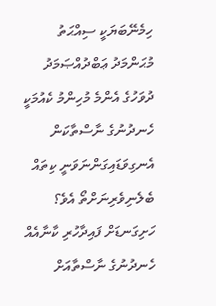ހިމެނޭބަޔަކީ ސިއްޙަތު
މުޙަންމަދު ޢަބްދުއްޞަމަދު
ދުވަހުގެ އެންމެ މުހިންމު ކެއުމަކީ ހެނދުނުގެ ނާސްތާކަން އެނގިވަޑައިގަންނަވަނީ ކިތައް ބެލެނިވެރިނަށްތޯ އެވެ؟ ހަށިގަނޑަށް ފައިދާހުރި ކާނާއެއް ހެނދުނުގެ ނާސްތާއަށް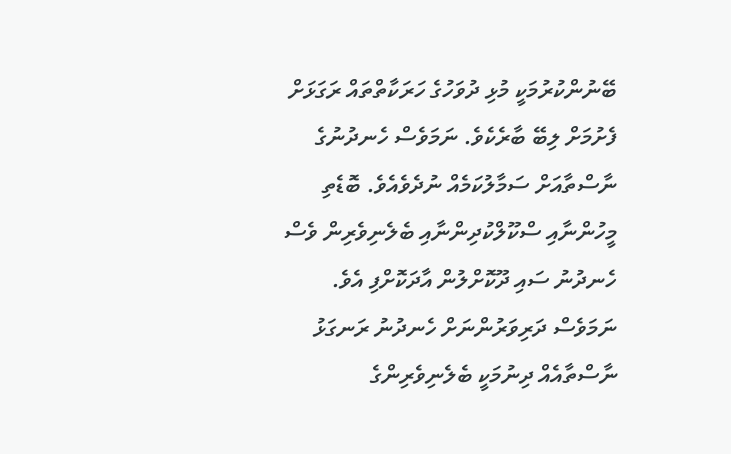ބޭނުންކުރުމަކީ މުޅި ދުވަހުގެ ހަރަކާތްތައް ރަގަޅަށް ފެށުމަށް ލިބޭ ބާރެކެވެ. ނަމަވެސް ހެނދުނުގެ ނާސްތާއަށް ސަމާލުކަމެއް ނުދެވެއެވެ. ބޮޑެތި މީހުންނާއި ސްކޫލްކުދިންނާއި ބެލެނިވެރިން ވެސް ހެނދުނު ސައި ދޫކޮށްލުން އާދަކޮށްފި އެވެ. ނަމަވެސް ދަރިވަރުންނަށް ހެނދުނު ރަނގަޅު ނާސްތާއެއް ދިނުމަކީ ބެލެނިވެރިންގެ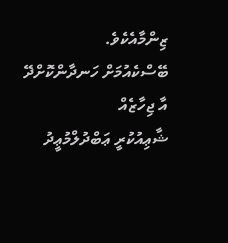ޒިންމާއެކެވެ.
ބޭސްކެއުމަށް ހަނދާންކޮށްދޭ އާ ޖިހާޒެއް
ޝާޢިއުކުރީ ޢަބްދުލްމުޢީދު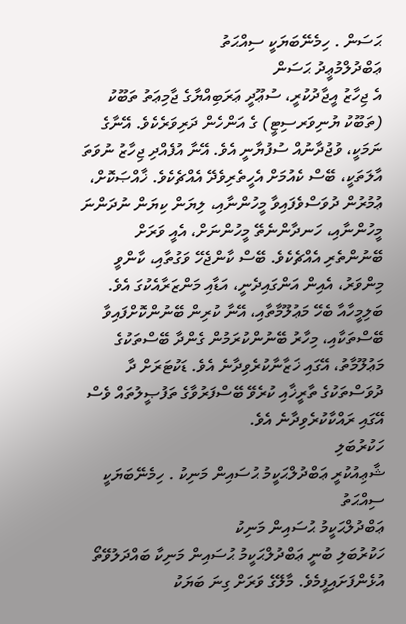ޙަސަން . ހިމެނޭބަޔަކީ ސިއްޙަތު
ޢަބްދުލްމުޢީދު ޙަސަން
އެ ޖިހާޒު އީޖާދުކުރީ، ސުޢޫދީ ޢަރަބިއްޔާގެ ޖާމިޢަތު ތަބޫކު (ތަބޫކު ޔުނިވަރސިޓީ) ގެ އަންހެން ދަރިވަރެކެވެ. އޭނާގެ ނަމަކީ، ވުޖުދާނުއް ސުފުޔާނީ އެވެ. އޭނާ އުފެއްދި ޖިހާޒު ނުވަތަ އާލަތަކީ، ބޭސް ކެއުމަށް އެހީތެރިވެދޭ އެއްޗެކެވެ. ޚާއްޞަކޮށް، ޢުމުރުން ދުވަސްވެފައިވާ މީހުންނާއި، ލިޔަން ކިޔަން ނުދަންނަ މީހުންނާއި، ހަނދާންނެތޭ މީހުންނަށް، އެއީ ވަރަށް ބޭނުންތެރި އެއްޗެކެވެ. ބޭސް ކާންޖެހޭ ވަގުތާއި، ކާންވީ މިންވަރު، އެއިން އަންގައިދެނީ، އަޑާއި މަންޒަރާއެކުގަ އެވެ. ބަލިމީހާއާ ބެހޭ މަޢުލޫމާތާއި، އޭނާ ކުރިން ބޭނުންކޮށްފައިވާ ބޭސްތަކާއި، މިހާރު ބޭނުންކުރަމުން ގެންދާ ބޭސްތަކުގެ މަޢުލޫމާތު، އޭގައި ޚަޒާނާކުރެވިދާނެ އެވެ. ޑަކުޓަރަށް ދާ ދުވަސްތަކުގެ ތާރީޚާއި ކުރެވޭ ބޭސްފަރުވާގެ ތަފުޞީލުތައް ވެސް އޭގައި ރައްކާކުރެވިދާނެ އެވެ.
ހަކުރުބަލި
ޝާޢިއުކުރީ ޢަބްދުލްޙަކީމު ޙުސައިން މަނިކު . ހިމެނޭބަޔަކީ ސިއްޙަތު
ޢަބްދުލްޙަކީމު ޙުސައިން މަނިކު
ހަކުރުބަލި ބުނީ ޢަބްދުލްޙަކީމު ޙުސައިން މަނިކާ ބައްދަލުވޭތޯ އުޅެންފަށައިފީމެވެ. މާލޭގެ ވަރަށް ގިނަ ބަޔަކު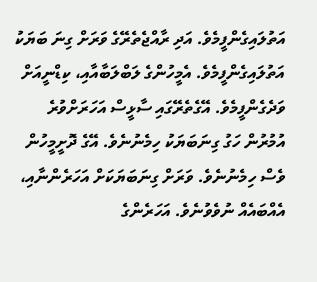އަތުލައިގެންފީމެވެ. އަދި ރާއްޖެތެރޭގެ ވަރަށް ގިނަ ބަޔަކު އަތުލައިގެންފީމެވެ. އެމީހުންގެ ލަބްލަބާއާއި، ކިޑްނީއަށް ވަދެގެންފީމެވެ. އޭގެތެރޭގައި ސާޅީސް އަހަރަށްވުރެ އުމުރުން ހަގު ގިނަބަޔަކު ހިމެނުނެވެ. އޭގެ ދޮށީމީހުން ވެސް ހިމެނުނެވެ. ވަރަށް ގިނަބަޔަކަށް އަހަރެންނާއި، އެއްބައެއް ނުވެވުނެވެ. އަހަރެންގެ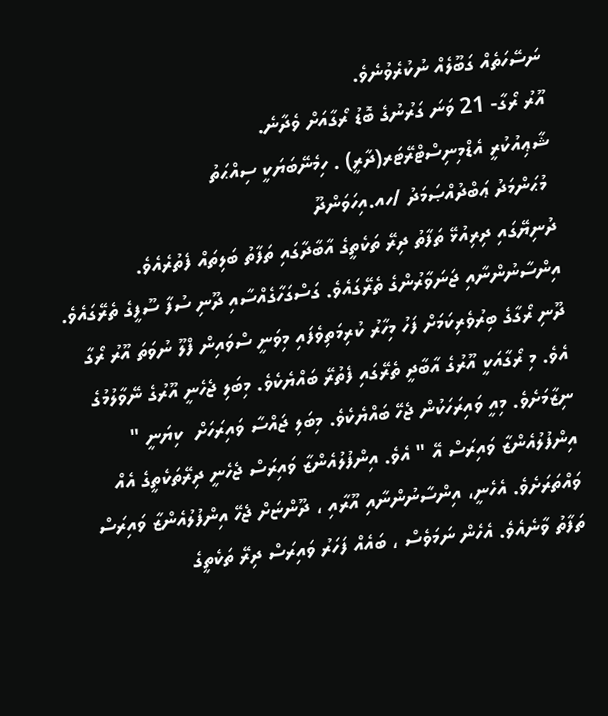ނަސޭހަތެއް ގަބޫލެއް ނުކުރެވުނެވެ.
އޫރު ރޯގާ- 21 ވަނަ ގަރުނުގެ ބޮޑު ރޯގާއަށް ވެދާނެ.
ޝާޢިއުކުރީ އެޑްމިނިސްޓްރޭޓަރ(ދާރީ) . ހިމެނޭބަޔަކީ ސިއްޙަތު
 މުޙަންމަދު ޢަބްދުއްޞަމަދު /ހއ.އިހަވަންދޫ
ދުނިޔޭގައި ދިރިއުޅޭ ތަފާތު ދިރޭ ތަކެތީގެ އާބާދާގައި ތަފާތު ބަލިތައް ފެތުރެއެވެ. އިންސާނުންނާއި ޖަނަވާރުންގެ ތެރޭގައެވެ. ގަސްގަހާގެއްސާއި ދޫނި ސުފާ ސޫފީގެ ތެރޭގައެވެ. ދޫނި ރޯގާގެ ބިރުވެރިކަމަށް ފަހު މިހާރު ކުރިމަތިވެފައި މިވަނީ ސްވައިން ފްލޫ ނުވަތަ އޫރު ރޯގާ އެވެ. މި ރޯގާއަކީ އޫރުގެ އާބާދީ ތެރޭގައި ފެތުރޭ ބައްޔެކެވެ. މިބަލި ޖެހެނީ އޫރުގެ ނޭވާލުމުގެ ނިޒާމަށެވެ. މިއީ ވައިރަހަކުން ޖެހޭ ބައްޔެކެވެ. މިބަލި ޖައްސާ ވައިރަހަށް  ކިޔަނީ " އިންފުލުއެންޒާ ވައިރަސް އޭ " އެވެ. އިންފުލުއެންޒާ ވައިރަސް ޖެހެނީ ދިރޭތަކެތީގެ އެއް ވައްތަރަށެވެ. އެހެނީ، އިންސާނުންނާއި އޫރާއި ، ދޫންޏަށް ޖެހޭ އިންފުލުއެންޒާ ވައިރަސް ތަފާތު ވާނެއެވެ. އެހެން ނަމަވެސް ، ބައެއް ފަހަރު ވައިރަސް ދިރޭ ތަކެތީގެ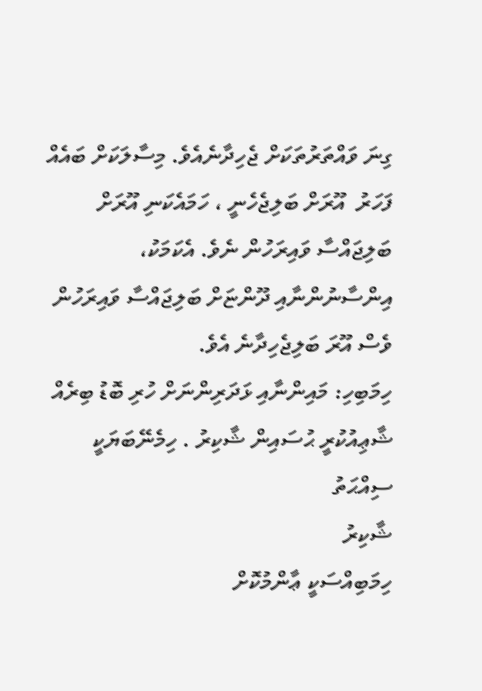ގިނަ ވައްތަރުތަކަށް ޖެހިދާނެއެވެ. މިސާލަކަށް ބައެއް ފަހަރު  އޫރަށް ބަލިޖެހެނީ ، ހަމައެކަނި އޫރަށް ބަލިޖައްސާ ވައިރަހުން ނެވެ. އެކަމަކު، އިންސާނުންނާއި ދޫންޏަށް ބަލިޖައްސާ ވައިރަހުން ވެސް އޫރަ ބަލިޖެހިދާނެ އެވެ.
ހިމަބިހި: މައިންނާއި ޅަދަރިންނަށް ހުރި ބޮޑު ބިރެއް
ޝާޢިއުކުރީ ޙުސައިން ޝާކިރު . ހިމެނޭބަޔަކީ ސިއްޙަތު
ޝާކިރު
ހިމަބިއްސަކީ ޢާންމުކޮށް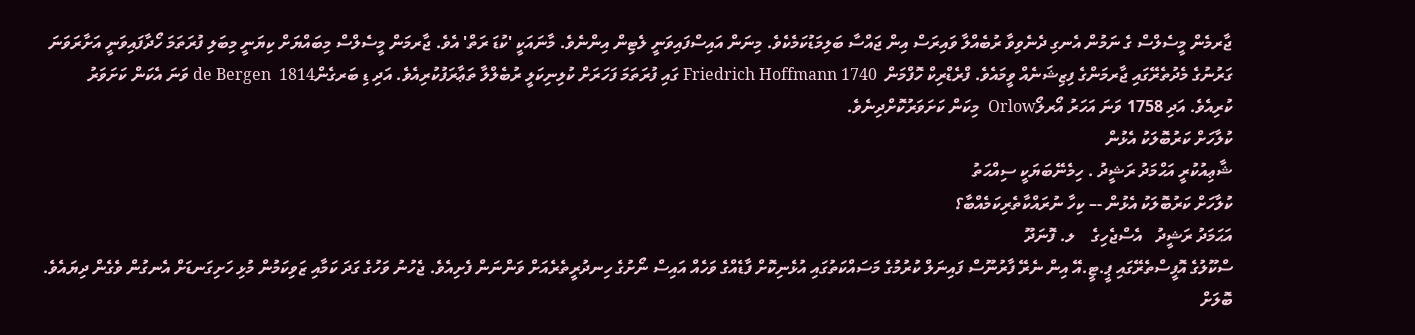ޖާރމެން މީސެލްސް ގެ ނަމުން އެނގި ދެނެވިވާ ރުބެއްލާ ވައިރަސް އިން ޖައްސާ ބަލިމަޑުކަމެކެވެ. މިނަން އައިސްފައިވަނީ ލެޓިން އިންނެވެ. މާނައަކީ 'ކުޑަ ރަތް' އެވެ. ޖާރމަން މީސެލްސް މިބައްޔަށް ކިޔަނީ މިބަލި ފުރަތަމަ ހޯދާފައިވަނީ އަށާރަވަނަ ގަރުނުގެ މެދުތެރޭގައި ޖާރމަންގެ ފިޒިޝަނެއް ވީމައެވެ. ފްރެޑްރިކް ހޮފްމަން  Friedrich Hoffmann 1740 ގައި ފުރަތަމަ ފަހަރަށް ކުލިނިކަލީ ރުބެލްލާ ތަޢާރަފުކުރިއެވެ. އަދި ޑި ބަރގެންde Bergen  1814 ވަނަ އެކަން ކަށަވަރު ކުރިއެވެ. އަދި 1758 ވަނަ އަހަރު އޯރލޯOrlow  މިކަން ކަށަވަރުކޮށްދިނެވެ.
ކުލާހަށް ކަރުބޮލަކު އެޅުން
ޝާޢިއުކުރީ އަޙްމަދު ރަޝީދު . ހިމެނޭބަޔަކީ ސިއްޙަތު
ކުލާހަށް ކަރުބޮލަކު އެޅުން -– ކިހާ ނުރައްކާތެރިކަމެއްބާ؟
އަޙަމަދު ރަޝީދު   އެސްޖެހިގެ    ލ. ފޮނަދޫ
ސްކޫލުގެ އޮފީސްތެރޭގައި ޕީ.ޓީ.އޭ އިން ނެރޭ ފާރުނޫސް ފައިނަލް ކުރުމުގެ މަސައްކަތުގައި އުޅެނިކޮށް ފާޑެއްގެ ވަހެއް އައިސް ނޯށުގެ ހިނދުރީތެރެއަށް ވަންނަން ފެށިއެވެ. ޖެހުނު ވަހުގެ ގަދަ ކަމާއި ޒަވިކަމުން މުޅި ހަށިގަނޑަށް އެނގުން ވެގެން ދިޔައެވެ. ބޮލަށް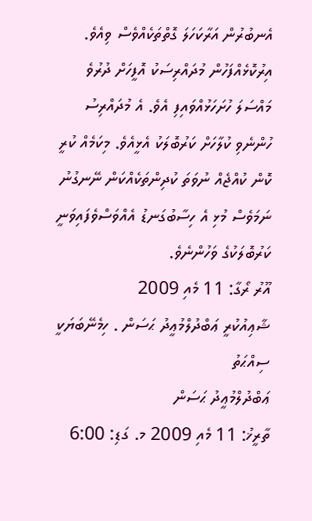އެނބުރުން އަރާކަހަލަ ގޮތްތަކެއްވެސް ވިއެވެ. އިރުކޮޅެއްފަހުން މުދައްރިސަކު އޮފީހަށް ދުރުވެ މައްސަލަ ހުށަހަޅުއްވައިފި އެވެ. އެ މުދައްރިސު ހުންނެވި ކުލާހަށް ކަރުބޮލަކު އެޅީއެވެ. މިކަމެއް ކުރީ ކޮން ކުއްޖެއް ނުވަތަ ކުދިންތަކެއްކަން ނޭނގުނު ނަމަވެސް މުޅި އެ ހިސާބުގަނޑު އެއްވަސްވެފައިވަނީ ކަރުބޮލަކުގެ ވަހުންނެވެ.
އޫރު ރޯގާ: 11 މެއި 2009
ޝާޢިއުކުރީ ޢަބްދުލްމުޢީދު ޙަސަން . ހިމެނޭބަޔަކީ ސިއްޙަތު
ޢަބްދުލްމުޢީދު ޙަސަން
ތާރީޚު: 11 މެއި 2009 މ. ގަޑި: 6:00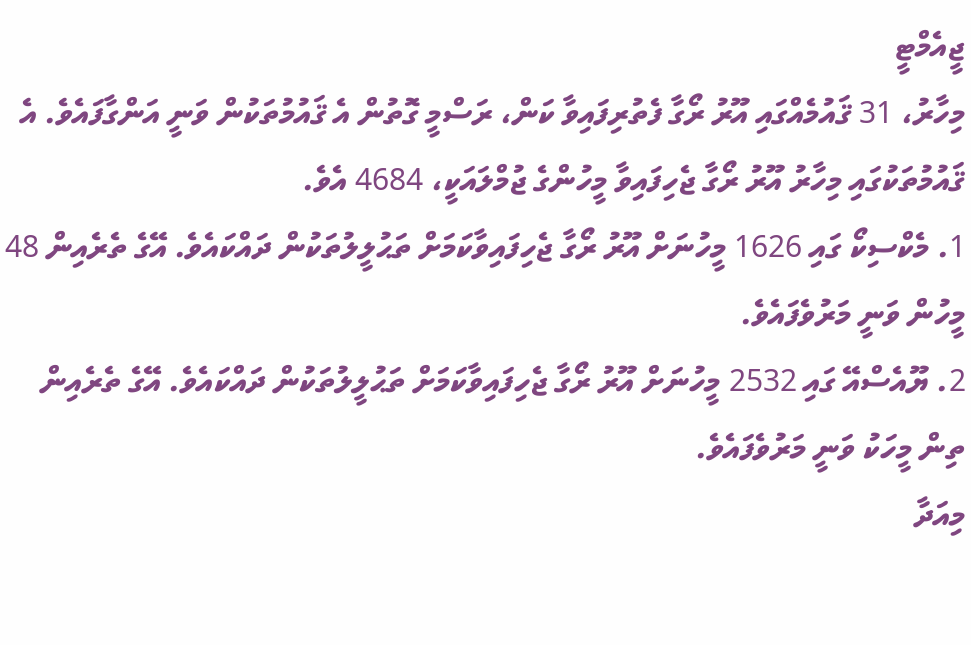ޖީއެމްޓީ
މިހާރު، 31 ޤައުމެއްގައި އޫރު ރޯގާ ފެތުރިފައިވާ ކަން، ރަސްމީ ގޮތުން އެ ޤައުމުތަކުން ވަނީ އަންގާފައެވެ. އެ ޤައުމުތަކުގައި މިހާރު އޫރު ރޯގާ ޖެހިފައިވާ މީހުންގެ ޖުމްލައަކީ، 4684 އެވެ.
1. މެކްސިކޯ ގައި 1626 މީހުނަށް އޫރު ރޯގާ ޖެހިފައިވާކަމަށް ތަޙުލީލުތަކުން ދައްކައެވެ. އޭގެ ތެރެއިން 48 މީހުން ވަނީ މަރުވެފައެވެ.
2. ޔޫއެސްއޭ ގައި 2532 މީހުނަށް އޫރު ރޯގާ ޖެހިފައިވާކަމަށް ތަޙުލީލުތަކުން ދައްކައެވެ. އޭގެ ތެރެއިން ތިން މީހަކު ވަނީ މަރުވެފައެވެ.
މިއަދާ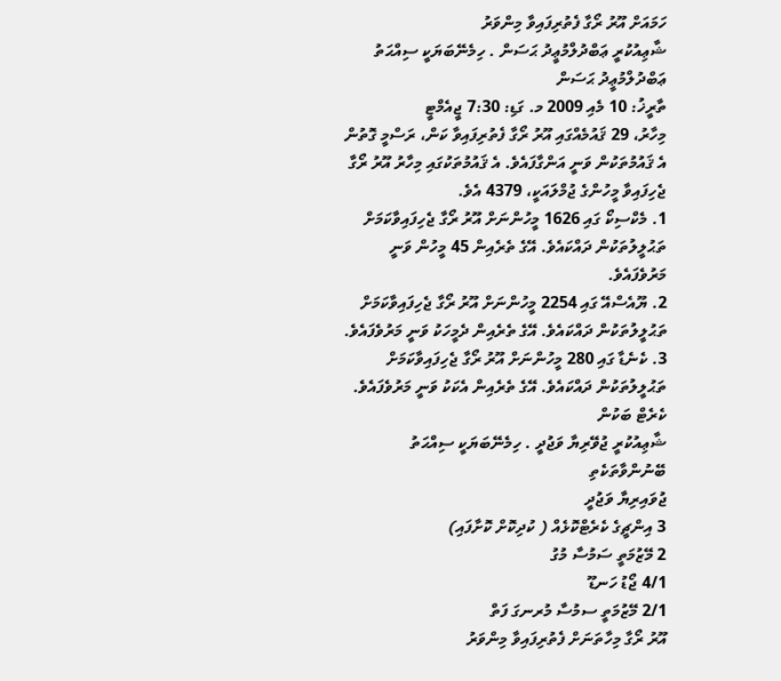ހަމައަށް އޫރު ރޯގާ ފެތުރިފައިވާ މިންވަރު
ޝާޢިއުކުރީ ޢަބްދުލްމުޢީދު ޙަސަން . ހިމެނޭބަޔަކީ ސިއްޙަތު
ޢަބްދުލްމުޢީދު ޙަސަން
ތާރީޚު: 10 މެއި 2009 މ. ގަޑި: 7:30 ޖީއެމްޓީ
މިހާރު، 29 ޤައުމެއްގައި އޫރު ރޯގާ ފެތުރިފައިވާ ކަން، ރަސްމީ ގޮތުން އެ ޤައުމުތަކުން ވަނީ އަންގާފައެވެ. އެ ޤައުމުތަކުގައި މިހާރު އޫރު ރޯގާ ޖެހިފައިވާ މީހުންގެ ޖުމްލައަކީ، 4379 އެވެ.
1. މެކްސިކޯ ގައި 1626 މީހުންނަށް އޫރު ރޯގާ ޖެހިފައިވާކަމަށް ތަޙުލީލުތަކުން ދައްކައެވެ. އޭގެ ތެރެއިން 45 މީހުން ވަނީ މަރުވެފައެވެ.
2. ޔޫއެސްއޭ ގައި 2254 މީހުންނަށް އޫރު ރޯގާ ޖެހިފައިވާކަމަށް ތަޙުލީލުތަކުން ދައްކައެވެ. އޭގެ ތެރެއިން ދެމީހަކު ވަނީ މަރުވެފައެވެ.
3. ކެނެޑާ ގައި 280 މީހުންނަށް އޫރު ރޯގާ ޖެހިފައިވާކަމަށް ތަޙުލީލުތަކުން ދައްކައެވެ. އޭގެ ތެރެއިން އެކަކު ވަނީ މަރުވެފައެވެ.
ކެރެޓް ބަކުން
ޝާޢިއުކުރީ ޖުވޭރިޔާ ވަޖުދީ . ހިމެނޭބަޔަކީ ސިއްޙަތު
ބޭނުންވާތަކެތި
ޖުވައިރިޔާ ވަޖުދީ
3 އިންޗީގެ ކެރެޓްކޮޅެއް ( ކުދިކޮށް ކޮށާފައި)
2 މޭޒުމަތީ ސަމުސާ މުގު
4/1 ޖޯޑު ހަނޑޫ
2/1 މޭޒުމަތީ ސމުސާ މުރނގަ ފަތް
އޫރު ރޯގާ މިހާތަނަށް ފެތުރިފައިވާ މިންވަރު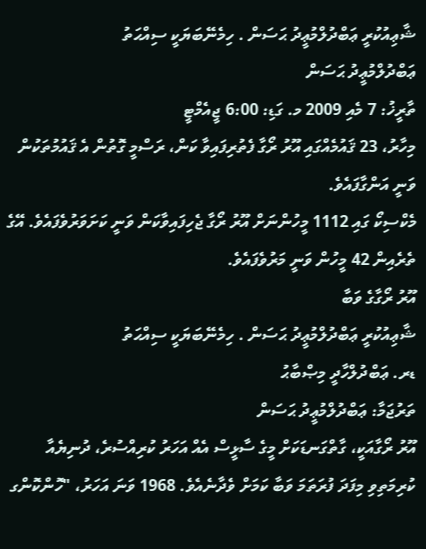ޝާޢިއުކުރީ ޢަބްދުލްމުޢީދު ޙަސަން . ހިމެނޭބަޔަކީ ސިއްޙަތު
ޢަބްދުލްމުޢީދު ޙަސަން
ތާރީޚު: 7 މެއި 2009 މ. ގަޑި: 6:00 ޖީއެމްޓީ
މިހާރު، 23 ޤައުމެއްގައި އޫރު ރޯގާ ފެތުރިފައިވާ ކަން، ރަސްމީ ގޮތުން އެ ޤައުމުތަކުން ވަނީ އަންގާފައެވެ.
މެކްސިކޯ ގައި 1112 މީހުންނަށް އޫރު ރޯގާ ޖެހިފައިވާކަން ވަނީ ކަށަވަރުވެފައެވެ. އޭގެ ތެރެއިން 42 މީހުން ވަނީ މަރުވެފައެވެ.
އޫރު ރޯގާގެ ވަބާ
ޝާޢިއުކުރީ ޢަބްދުލްމުޢީދު ޙަސަން . ހިމެނޭބަޔަކީ ސިއްޙަތު
ޑރ. ޢަބްދުލްހާދީ މިޞްބާޙު
ތަރުޖަމާ: ޢަބްދުލްމުޢީދު ޙަސަން
އޫރު ރޯގާއަކީ، ގާތްގަނޑަކަށް މީގެ ސާޅީސް އެއް އަހަރު ކުރިއްސުރެ، ދުނިޔެއާ ކުރިމަތިވި މިފަދަ ފުރަތަމަ ވަބާ ކަމަށް ވެދާނެއެވެ. 1968 ވަނަ އަހަރު، "ހޮންކޮންގ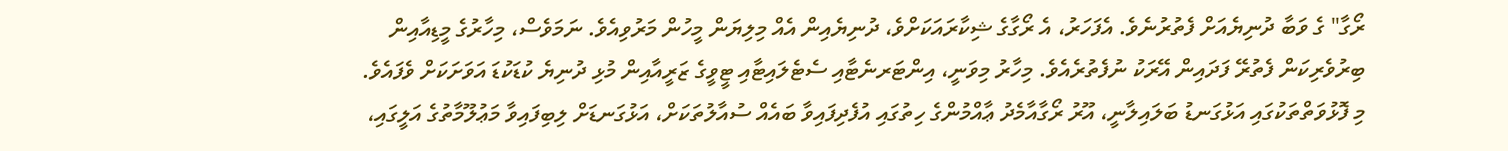ރޯގާ" ގެ ވަބާ ދުނިޔެއަށް ފެތުރުނެވެ. އެފަހަރު، އެ ރޯގާގެ ޝިކާރައަކަށްވެ، ދުނިޔެއިން އެއް މިލިޔަން މީހުން މަރުވިއެވެ. ނަމަވެސް، މިހާރުގެ މީޑިއާއިން ބިރުވެރިކަން ފެތުރޭ ފަދައިން އޭރަކު ނުފެތުރެއެވެ. މިހާރު މިވަނީ، އިންޓަރނެޓާއި ސެޓެލައިޓާއި ޓީވީގެ ޒަރީއާއިން މުޅި ދުނިޔެ ކުޑަކުޑަ އަވަށަކަށް ވެފައެވެ.
މި ފޮޅުވަތްތަކުގައި އަޅުގަނޑު ބަލައިލާނީ، އޫރު ރޯގާއާމެދު ޢާއްމުންގެ ހިތުގައި އުފެދިފައިވާ ބައެއް ސުއާލުތަކަށް، އަޅުގަނޑަށް ލިބިފައިވާ މަޢުލޫމާތުގެ އަލީގައި،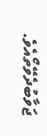ޖަވާބުދެވޭތޯއެވެ.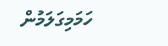ހަމަމިގަލަމުން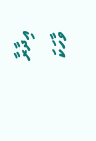އިދާރާ
ވާހަކަ